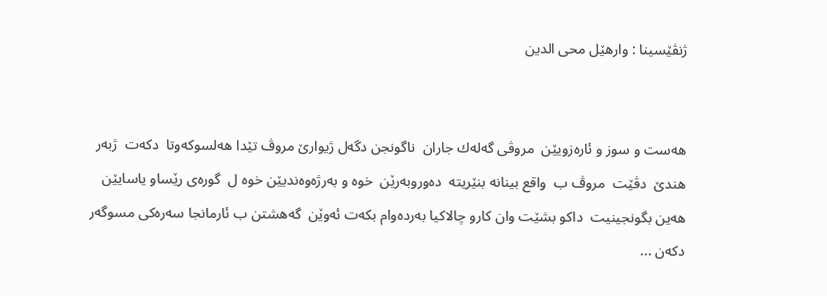ژنڤێسینا : وارهێل محی الدین


هه‌ست و سوز و ئاره‌زویێن  مروڤى گه‌له‌ك جاران  ناگونجن دگه‌ل ژیوارێ مروڤ تێدا هه‌لسوكه‌وتا  دكه‌ت  ژبه‌ر  هندێ  دڤێت  مروڤ ب  واقع بینانه‌ بنێریته‌  ده‌وروبه‌رێن  خوه‌ و به‌رژه‌وه‌ندیێن خوه‌ ل  گوره‌ى رێساو یاسایێن هه‌ین بگونجینیت  داكو بشێت وان كارو چالاكیا به‌رده‌وام بكه‌ت ئه‌وێن  گه‌هشتن ب ئارمانجا سه‌ره‌كى مسوگه‌ر دكه‌ن ...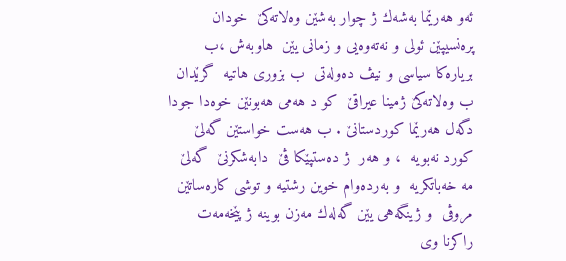ئه‌و هه‌رێما به‌شه‌ك ژ چوار به‌شێن وه‌لاته‌كێ  خودان پره‌نسیپێن ئولى و نه‌ته‌وه‌یى و زمانى یێن  هاوبه‌ش ،ب بریاره‌كا سیاسى و نیڤ ده‌وله‌تى  ب بزورى هاتیه‌  گرێدان ب وه‌لاته‌كێ ژمینا عیراقێ  كو د هه‌مى هه‌بونێن خوه‌دا جودا  دگه‌ل هه‌رێما كوردستانێ . ب هه‌ست خواستێن گه‌لێ  كورد نه‌بویه‌  ، و هه‌ر  ژ ده‌ستپێكا ڤێ  دابه‌شكرنێ  گه‌لێ مه‌ خه‌باتكریه‌  و به‌رده‌وام خوین رشتیه‌ و توشى كاره‌ساتێن  مروڤى  و ژینگه‌هى یێن گه‌له‌ك مه‌زن بوینه‌ ژ پێخه‌مه‌ت راكرنا وى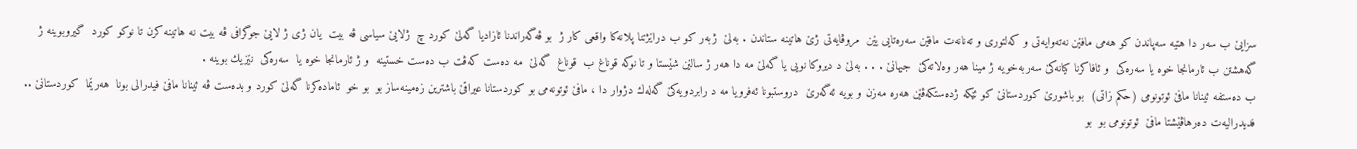سزایێ ب سه‌ر دا هتیه‌ سه‌پاندن كو هه‌مى مافێن نه‌ته‌وایه‌تى و كه‌لتورى و ته‌نانه‌ت مافێن سه‌ره‌تایى یێن  مروڤایه‌تى ژێ هاتینه‌ ستاندن . به‌لێ  ژبه‌ر كو ب دراێژتنا پلانه‌كا واقعی كار ژ  بو ڤه‌گه‌راندنا ئازادیا گه‌لێ كورد چ  ژلایێ سیاسى ڤه‌ بیت  یان ژى ژ لایێ جوگرافى ڤه‌ بیت نه‌ هاتینه‌ كرن تا نوكو كورد  گیروبوینه‌ ژ گه‌هشتن ب ئارمانجا خوه‌ یا سه‌ره‌كى  و ئافاكرنا كیانه‌كێ سه‌ربه‌خویه‌ ژ مینا هه‌ر وه‌لاته‌كێ  جیهانێ . . . به‌لێ د دیروكا نویى یا گه‌لێ مه‌ دا هه‌ر ژ سالێن شێستا و تا نوكه‌ قوناغ ب  قوناغ  گه‌لێ  مه‌ ده‌ست كه‌ڤت ب ده‌ست خستینه‌  و ژ ئارمانجا خوه‌ یا  سه‌ره‌كى  نێزیك بوینه‌ .
ب ده‌ستفه‌ ئینانا مافێ ئوتونومى (حكم زاتی)  بو باشورێ كوردستانێ كو ئێكه‌ ژده‌ستكه‌ڤێن هه‌ره‌ مه‌زن و بویه‌ ئه‌گه‌رێ  دروستبونا ئه‌فرویا مه‌ د رابردویه‌كێ گه‌له‌ك دژوار دا ، مافێ ئو‌تونه‌مى بو كوردستانا عیراقێ باشترین زه‌مینه‌ساز بو  بو خو  ئاماده‌كرنا گه‌لێ كورد و بده‌ست ڤه‌ ئینانا مافێ فیدرالی بونا  هه‌رێما  كوردستانێ ..
فدیدرالیه‌ت ده‌رهاڤێشتا مافێ  ئوتونومى بو  بو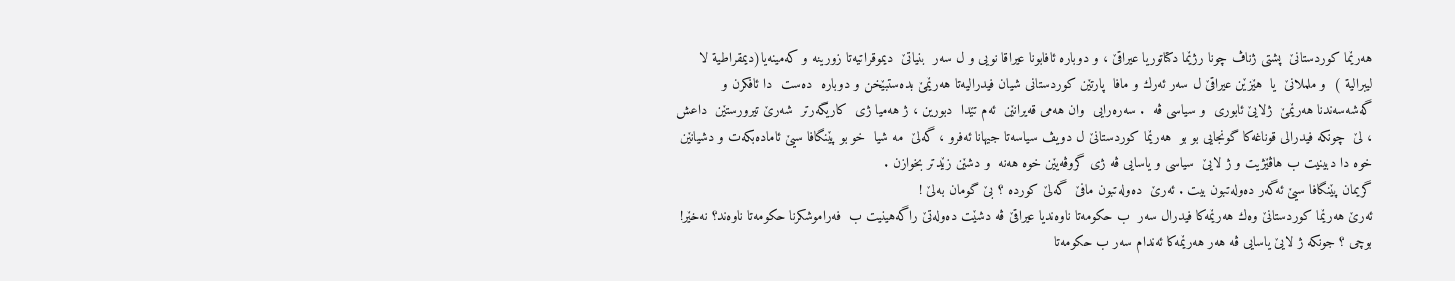هه‌رێما كوردستانێ  پشتى ژناڤ چونا رژێما دكتاتوریا عیراقێ ، و دوباره‌ ئافابونا عیراقا نویى و ل سه‌ر  بنیاتێ  دیموقراتیه‌تا زورینه‌ و كه‌مینه‌یا(ديمقراطية لا ليبرالية )  و ململانێ  یا  هێزێن عیراقێ ل سه‌ر ئه‌رك و مافا  پارتێن كوردستانى شیان فیدرالیه‌تا هه‌رێمێ بده‌ستبێخن و دوباره‌  ده‌ست  دا ئافكرن و گه‌شه‌سه‌ندنا هه‌رێمێ  ژلایێ ئابورى  و سیاسى ڤه‌ ‌ . سه‌ره‌رایى  وان هه‌مى قه‌یرانێن  ئه‌م تێدا  دبورین ، ژ هه‌میا ژى  كاریگه‌رتر  شه‌رێ تیرورستێن  داعش ، لێ  چونكه‌ فیدرالى قوناغه‌كا گونجایى بو بو  هه‌رێما كوردستانێ ل دویڤ سیاسه‌تا جیهانا ئه‌فرو ، گه‌لێ  مه‌ شیا  خو بو پێنگافا سیێ ئاماده‌بكه‌ت و دشیانێن خوه‌ دا دبینیت ب هاڤێژیت و ژ لایێ  سیاسى و یاسایى ڤه‌ ژى گروڤه‌یێن خوه‌ هه‌نه‌  و دشێن زێدتر بخوازن .
گریمان پێنگافا سیێ ئه‌گه‌ر ده‌وله‌تبون بیت . ئه‌رێ  ده‌وله‌تبون مافێ  گه‌لێ كورده‌ ؟ بێ گومان به‌لێ !
ئه‌رێ هه‌رێما كوردستانێ وه‌ك هه‌رێمه‌كا فیدرال سه‌ر  ب حكومه‌تا ناوه‌ندیا عیراقێ ڤه‌ دشێت ده‌وله‌تێ راگه‌هینیت ب  فه‌راموشكرنا حكومه‌تا ناوه‌ند؟ نه‌خێر!
بوچى ؟ جونكه‌ ژ لایێ یاسایى ڤه‌ هه‌ر هه‌رێمه‌كا ئه‌ندام سه‌ر ب حكومه‌تا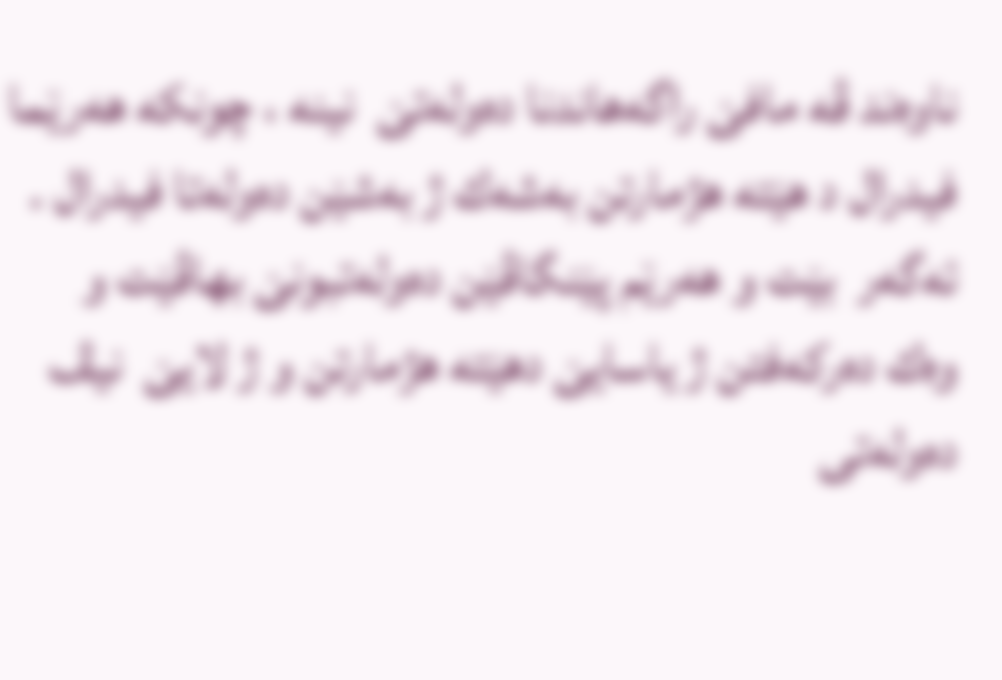ناوه‌ند ڤه‌ مافێ راگه‌هاندنا ده‌وله‌تێ  نینه‌ ، چونكه‌ هه‌رێما فیدرال د هێته‌ هژمارتن به‌شه‌ك ژ به‌شێن ده‌وله‌تا فیدرال .
ئه‌گه‌ر  بێت و هه‌رێم پێنگاڤێن ده‌وله‌تبونێ بهاڤێت و وه‌ك ده‌ركه‌فتن ژ یاسایێ دهێته‌ هژمارتن و ژ لایێ  نیڤ ده‌وله‌تى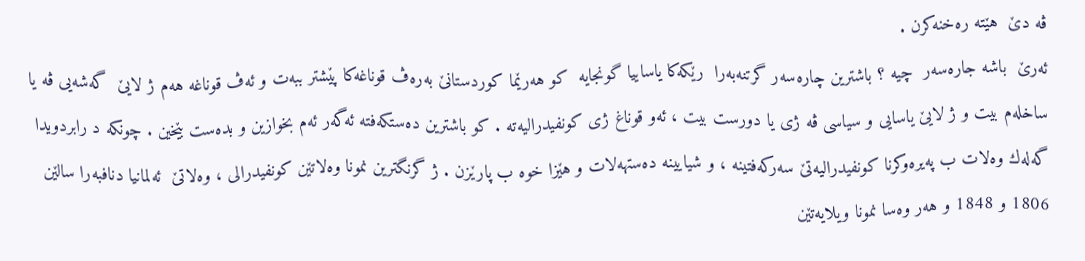ڤه‌ دێ  هێته‌ ره‌خنه‌كرن .
ئه‌رێ  باشه‌ جاره‌سه‌ر  چیه‌ ؟ باشترین چاره‌سه‌ر گرتنه‌به‌را  رێكه‌كا یاساییا گونجایه‌  كو هه‌رێما كوردستانێ به‌ره‌ڤ قوناغه‌كا پێشتر ببه‌ت و ئه‌ڤ قوناغه‌ هه‌م ژ لایێ  گه‌شه‌یى ڤه‌ یا ساخله‌م بیت و ژ لایێ یاسایى و سیاسى ڤه‌ ژى یا دورست بیت ، ئه‌و قوناغ ژى كونفیدرالیه‌ته‌ . كو باشترین ده‌ستكه‌فته‌ ئه‌گه‌ر ئه‌م بخوازین و بده‌ست بێخین . چونكه‌ د رابردویدا گه‌له‌ك وه‌لات ب په‌یره‌وكرنا كونفیدرالیه‌تێ سه‌ركه‌فتینه‌ ، و شیایینه‌ ده‌ستهه‌لات و هێزا خوه‌ ب پارێزن . ژ گرنگترین نمونا وه‌لاتێن كونفیدرالى ، وه‌لاتێ  ئه‌لمانیا دنافبه‌را سالێن 1806 و 1848 و هه‌ر وه‌سا نمونا ویلایه‌تێن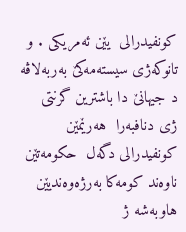كونفیدرالی  یێن ئه‌مریكى . و تانوكه‌ژى سیسته‌مه‌كێ به‌ربه‌لاڤه‌ د جیهانێ دا باشترین گرنتى ژى دنافبه‌را  هه‌رێمێن كونفیدرالی دگه‌ل  حكومه‌تێن ناوه‌ند كومه‌كا به‌رژه‌وه‌ندیێن هاوبه‌شه‌ ژ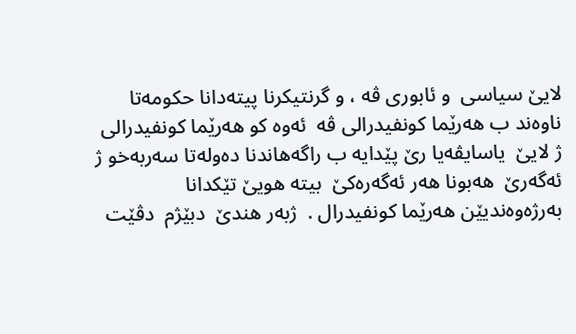لایێ سیاسى  و ئابورى ڤه‌ ، و گرنتیكرنا پیته‌دانا حكومه‌تا ناوه‌ند ب هه‌رێما كونفیدرالى ڤه‌  ئه‌وه‌ كو هه‌رێما كونفیدرالی ژ لایێ  یاسایڤه‌یا رێ پێدایه‌ ب راگه‌هاندنا ده‌وله‌تا سه‌ربه‌خو ژ ئه‌گه‌رێ  هه‌بونا هه‌ر ئه‌گه‌ره‌كێ  بیته‌ هویێ تێكدانا به‌رژه‌وه‌ندیێن هه‌رێما كونفیدرال .  ژبه‌ر هندێ  دبێژم  دڤێت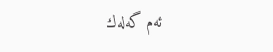ئه‌م گه‌له‌ك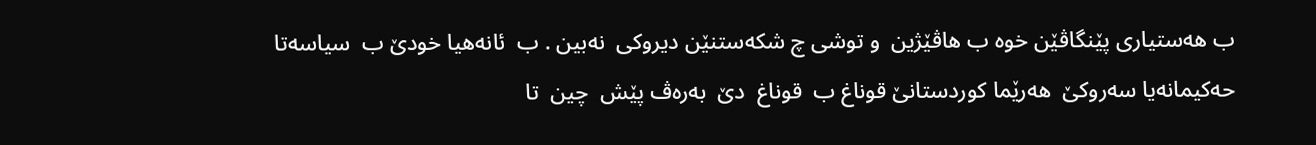ب هه‌ستیارى پێنگاڤێن خوه‌ ب هاڤێژین  و توشى چ شكه‌ستنێن دیروكى  نه‌بین . ب  ئانه‌هیا خودێ ب  سیاسه‌تا حه‌كیمانه‌یا سه‌روكێ  هه‌رێما كوردستانێ قوناغ ب  قوناغ  دێ  به‌ره‌ڤ پێش  چین  تا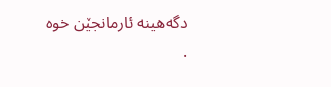دگه‌هینه‌ ئارمانجێن خوه‌ .